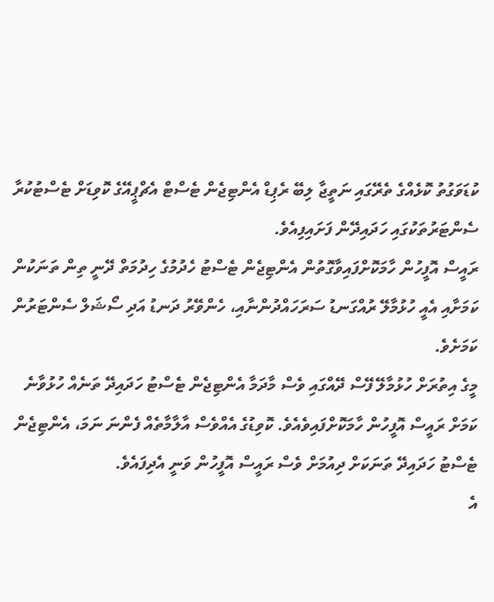ކުޑަވަގުތު ކޮޅެއްގެ ތެރޭގައި ނަތީޖާ ލިބޭ ރެޕިޑް އެންޓިޖެން ޓެސްޓް އެޗްޕީއޭގެ ކޮވިޑަށް ޓެސްޓުކުރާ ސެންޓަރުތަކުގައި ހަދައިދޭން ފަށައިފިއެވެ.
ރައީސް އޮފީހުން ހާމަކޮށްފައިވާގޮތުން އެންޓިޖެން ޓެސްޓު ހެދުމުގެ ހިދުމަތް ދޭނީ ތިން ތަނަކުން ކަމަށާއި އެއީ ހުޅުމާލޭ ރުއްގަނޑު ސަރަހައްދުންނާއި، ހެންވޭރު ދަނޑު އަދި ސޯޝަލް ސެންޓަރުން ކަމަށެވެ.
މީގެ އިތުރަށް ހުޅުމާލޭ ފޭސް ދޭއްގައި ވެސް މާދަމާ އެންޓިޖެން ޓެސްޓު ހަދައިދޭ ތަނެއް ހުޅުވާނެ ކަމަށް ރައީސް އޮފީހުން ހާމަކޮށްފައިވެއެވެ. ކޮވިޑުގެ އެއްވެސް އާލާމާތެއް ފެންނަ ނަމަ، އެންޓިޖެން ޓެސްޓު ހަދައިދޭ ތަނަކަށް ދިއުމަށް ވެސް ރައީސް އޮފީހުން ވަނީ އެދިފައެވެ.
އެ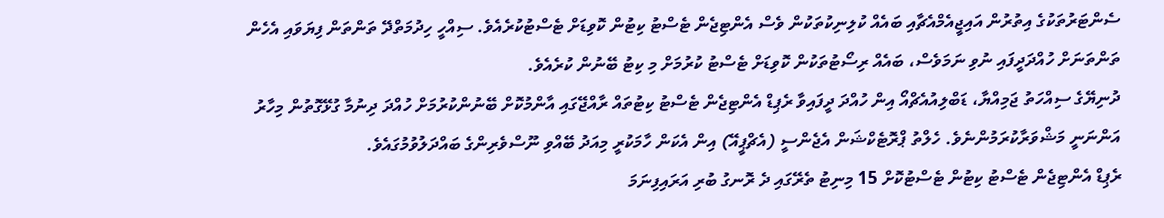ސެންޓަރުތަކުގެ އިތުރުން އައިޖީއެމްއެޗާއި ބައެއް ކުލިނިކުތަކުން ވެސް އެންޓިޖެން ޓެސްޓު ކިޓުން ކޮވިޑަށް ޓެސްޓުކުރެއެވެ. ސިއްހީ ހިދުމަތްދޭ ތަންތަން ފިޔަވައި އެހެން ތަންތަނަށް ހުއްދަދީފައި ނުވި ނަމަވެސް، ބައެއް ރިސޯޓުތަކުން ކޮވިޑަށް ޓެސްޓު ކުރުމަށް މި ކިޓު ބޭނުން ކުރެއެވެ.
ދުނިޔޭގެ ސިއްހަތު ޖަމިއްޔާ، ޑަބްލިއުއެޗްއޯ އިން ހުއްދަ ދީފައިވާ ރެޕިޑް އެންޓިޖެން ޓެސްޓު ކިޓުތައް ރާއްޖޭގައި އާންމުކޮށް ބޭނުންކުރުމަށް ހުއްދަ ދިނުމާ ގުޅޭގޮތުން މިހާރު އަންނަނީ މަޝްވަރާކުރަމުންނެވެ. ހެލްތު ޕްރޮޓެކްޝަން އެޖެންސީ (އެޗްޕީއޭ) އިން އެކަން ހާމަކުރީ މިއަދު ބޭއްވި ނޫސްވެރިންގެ ބައްދަލުވުމުގައެވެ.
ރެޕިޑް އެންޓިޖެން ޓެސްޓު ކިޓުން ޓެސްޓުކޮށް 15 މިނިޓު ތެރޭގައި ދެ ރޮނގު ބުރި އަރައިފިނަމަ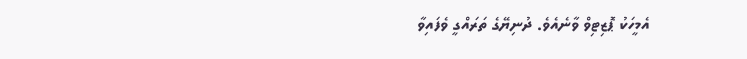އެމީހަކު ޕޮޒިޓިވް ވާނެއެވެ. ދުނިޔޭގެ ތަރައްގީ ވެފައިވާ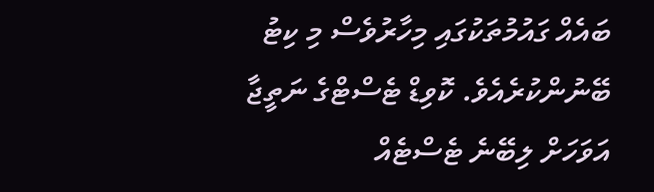ބައެއް ގައުމުތަކުގައި މިހާރުވެސް މި ކިޓު ބޭނުންކުރެއެވެ. ކޮވިޑް ޓެސްޓްގެ ނަތީޖާ އަވަހަށް ލިބޭނެ ޓެސްޓެއް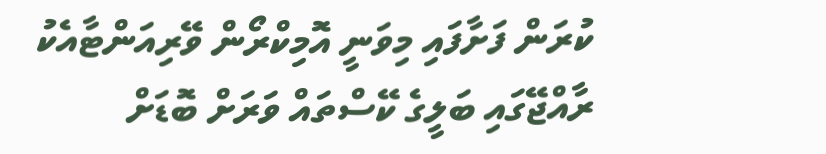ކުރަން ފަށާފައި މިވަނީ އޮމިކްރޯން ވޭރިއަންޓާއެކު ރާއްޖޭގައި ބަލީގެ ކޭސްތައް ވަރަށް ބޮޑަށް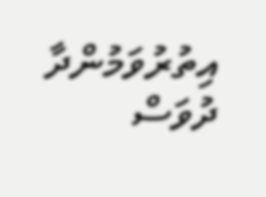އިތުރުވަމުންދާ ދުވަސް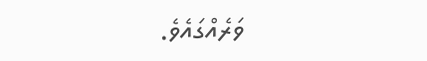ވަރެއްގައެވެ.